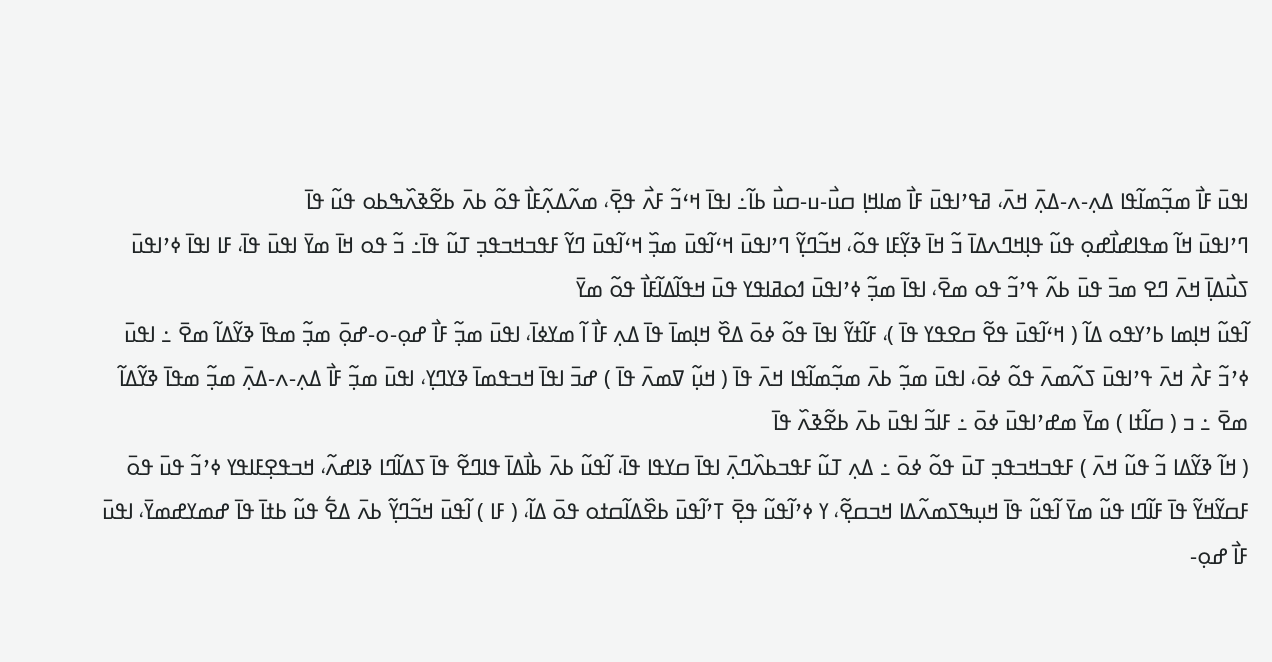ߊߟߎ߫ ߓߊ߯ ߘߏ߲߬ߘߊ߬ߟߊ ߡߍ߲-ߍ-ߡߍ߲߫ ߞߍ߫، ߥߟߴߊߟߎ߫ ߓߊ߯ ߘߊߞߊ߲ ߛߎ߯-ߎ-ߛߎ߯ ߕߊ߬߸ ߊߟߊ߫ ߞߵߏ߬ ߓߍ߯ ߟߐ߲߫، ߘߍ߬ߡߍ߲߬ߓߊ߯ ߟߋ߬ ߕߍ߫ ߕߐ߬ߢߍ߰ߒߕߋ ߟߎ߬ ߟߊ߫
ߣߴߊߟߎ߫ ߞߊ߬ ߘߟߊߝߊ߯ߝߋ߲ ߟߎ߬ ߟߊ߲ߞߣߍߡߊ߫ ߏ߬ ߞߊ߫ ߢߌ߲߬ߓߊ ߟߋ߬، ߞߏ߬ߣߌ߲߬ ߣߴߊߟߎ߫ ߞߵߊ߬ߟߎ߫ ߘߏ߲߰ ߞߵߊ߬ߟߎ߫ ߣߌ߬ ߓߟߏߞߏߟߏ߲ ߠߎ߬ ߟߊ߫߸ ߏ߬ ߟߋ ߞߊ߫ ߘߌ߫ ߊߟߎ߫ ߟߊ߫، ߓߊ ߊߟߊ߫ ߦߴߊߟߎ߫ ߖߎ߯ߡߊ߲߫ ߞߍ߫ ߣߐ ߘߏ߫ ߟߎ߫ ߕߍ߬ ߟߴߏ߬ ߟߋ ߘߐ߫، ߊߟߊ߫ ߘߏ߲߬ ߦߴߊߟߎ߫ ߗߋߥߊߟߌ ߟߎ߫ ߞߟߊ߬ߡߊ߬ߓߊ߯ ߟߋ߬ ߘߌ߫
ߊ߬ߟߎ߬ ߞߊ߲ߘߊ ߕߴߌߟߋ ߡߊ߬ ( ߞߵߊ߬ߟߎ߫ ߟߐ߬ ߛߐߟߌ ߟߊ߫ )، ߓߊ߬ߙߌ߬ ߊߟߊ߫ ߟߋ߬ ߦߋ߫ ߡߐ߰ ߞߊ߲ߘߊ߫ ߟߊ߫ ߡߍ߲ ߓߊ߯ ߊ߬ ߘߌߦߊ߫، ߊߟߎ߫ ߘߏ߲߬ ߓߊ߯ ߝߋ߲-ߋ-ߝߋ߲߫ ߘߏ߲߬ ߘߟߊ߫ ߢߌ߬ߡߊ߬ ߘߐ߫ ߸ ߊߟߎ߫ ߦߴߏ߬ ߓߍ߯ ߞߍ߫ ߟߴߊߟߎ߫ ߖߍ߬ߘߍ߫ ߟߋ߬ ߦߋ߫، ߊߟߎ߫ ߘߏ߲߬ ߕߍ߫ ߘߏ߲߬ߘߊ߬ߟߊ ߞߍ߫ ߟߊ߫ ( ߞߎ߲߬ ߜߘߍ߫ ߟߊ߫ ) ߝߏ߫ ߊߟߊ߫ ߞߏߟߘߊ߫ ߢߌߣߌ߲، ߊߟߎ߫ ߘߏ߲߬ ߓߊ߯ ߡߍ߲-ߍ-ߡߍ߲߫ ߘߏ߲߬ ߘߟߊ߫ ߢߌ߬ߡߊ߬ ߘߐ߫ ߸ ߏ ( ߛߊ߬ߙߊ ) ߘߌ߫ ߘߝߴߊߟߎ߫ ߦߋ߫ ߸ ߓߊߏ߬ ߊߟߎ߫ ߕߍ߫ ߕߐ߬ߢߍ߰ ߟߊ߫
( ߞߊ߬ ߢߌ߬ߡߊ ߏ߬ ߟߎ߬ ߞߍ߫ ) ߓߟߏߞߏߟߏ߲ ߠߎ߫ ߟߋ߬ ߦߋ߫ ߸ ߡߍ߲ ߠߎ߬ ߓߟߏߕߍ߰ߣߍ߲߫ ߊߟߊ߫ ߛߌߟߊ ߟߊ߫، ߊ߬ߟߎ߬ ߕߍ߫ ߕߊ߯ߡߊ߫ ߟߊߣߐ߬ ߟߊ߫ ߖߡߊ߬ߣߊ ߢߊߝߍ߬، ߞߏߟߐ߲ߓߊߟߌ ߦߴߏ߬ ߟߎ߫ ߟߋ߫ ߓߛߌ߬ߞߌ߬ ߟߊ߫ ߓߊ߬ߣߊ ߟߎ߬ ߘߌ߫ ߊ߬ߟߎ߬ ߟߊ߫ ߞߎ߲ߒߖߘߍ߬ߡߊ ߞߏߛߐ߲߬، ߌ ߦߴߊ߬ߟߎ߬ ߟߐ߲߫ ߠߴߊ߬ߟߎ߫ ߕߐ߰ߡߊ߬ߛߙߋ ߟߋ߫ ߡߊ߬، ( ߓߊ ) ߊ߬ߟߎ߫ ߞߏ߬ߣߌ߲߬ ߕߍ߫ ߡߐ߱ ߟߎ߬ ߕߙߊ߫ ߟߊ߫ ߝߘߌߝߘߌ߫، ߊߟߎ߫ ߓߊ߯ ߝߋ߲-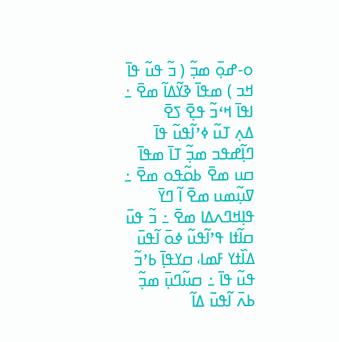ߋ-ߝߋ߲߫ ߘߏ߲߬ ( ߏ߬ ߟߎ߬ ߟߊ߫ ߞߏ ) ߘߟߊ߫ ߢߌ߬ߡߊ߬ ߘߐ߫ ߸ ߊߟߊ߫ ߞߵߏ߬ ߟߐ߲߫ ߖߐ߫
ߡߍ߲ ߠߎ߬ ߦߴߊ߬ߟߎ߬ ߟߊ߫ ߣߊ߲߬ߝߟߏ ߘߏ߲߬ ߠߊ߫ ߘߟߊ߫ ߛߎ ߘߐ߫ ߕߋ߬ߟߋ ߘߐ߫ ߸ ߜߎ߲߬ߘߎ ߘߐ߫ ߊ߬ ߣߌ߫ ߟߊ߲ߞߣߍߡߊ ߘߐ߫ ߸ ߏ߬ ߟߎ߫ ߛߊ߬ߙߊ ߟߴߊ߬ߟߎ߬ ߦߋ߫ ߊ߬ߟߎ߫ ߡߊ߰ߙߌ ߓߘߊ، ߛߌߟߊ߲߫ ߕߴߏ߬ ߟߎ߬ ߟߊ߫ ߸ ߛߎ߬ߣߎ߲߫ ߘߏ߲߬ ߕߍ߫ ߊ߬ߟߎ߫ ߡߊ߬